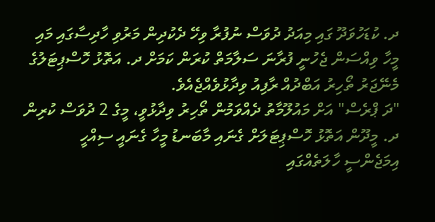ދ. ކުޑަހުވަދޫ ގައި މިއަދު ދުވަސް ނުފުރާ ވިހޭ ދެކުދިން މަރުވި ހާދިސާގައި މައި މީހާ ވިއްސަން ޖެހުނީ ފުރާނަ ސަލާމަތް ކުރަން ކަމަށް ދ. އަތޮޅު ހޮސްޕިޓަލުގެ މެނޭޖަރު ތޯހިރު އަބްދުއް ރާފިއު ވިދާޅުވެއްޖެއެވެ.
"ދަ ޕްރެސް" އަށް މައުލޫމާތު ދެއްވަމުން ތޯހިރު ވިދާޅުވީ، މީގެ 2 ދުވަސް ކުރިން ދ. މީދޫން އަތޮޅު ހޮސްޕިޓަލަށް ގެނައި މާބަނޑު މީހާ ގެނައީ ސިއްހީ އިމަޖެންސީ ހާލަތެއްގައި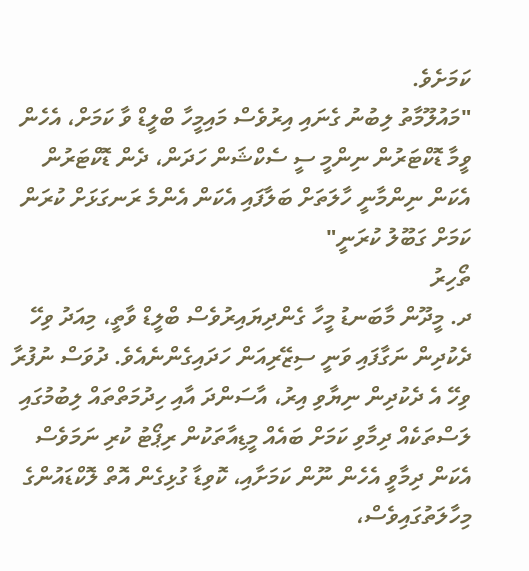ކަމަށެވެ.
"މައުލޫމާތު ލިބުނު ގެނައި އިރުވެސް މައިމީހާ ބްލީޑް ވާ ކަމަށް، އެހެން ވީމާ ޑޮކްޓަރުން ނިންމީ ސީ ސެކްޝަން ހަދަން، ދެން ޑޮކްޓަރުން އެކަން ނިންމާނީ ހާލަތަށް ބަލާފައި އެކަން އެންމެ ރަނގަޅަށް ކުރަން ކަމަށް ގަބޫލު ކުރަނީ"
ތޯހިރު
ދ. މީދޫން މާބަނޑު މީހާ ގެންދިޔައިރުވެސް ބްލީޑް ވާތީ، މިއަދު ވިހޭ ދެކުދިން ނަގާފައި ވަނީ ސިޒޭރިއަން ހަދައިގެންނެއެވެ. ދުވަސް ނުފުރާ ވިހޭ އެ ދެކުދިން ނިޔާވި އިރު، އާސަންދަ އާއި ހިދުމަތްތައް ލިބުމުގައި ލަސްތަކެއް ދިމާވި ކަމަށް ބައެއް މީޑިއާތަކުން ރިޕޯޓު ކުރި ނަމަވެސް އެކަން ދިމާވީ އެހެން ނޫން ކަމަށާއި، ކޮވިޑާ ގުޅިގެން އޮތް ލޮކްޑައުންގެ މިހާލަތުގައިވެސް،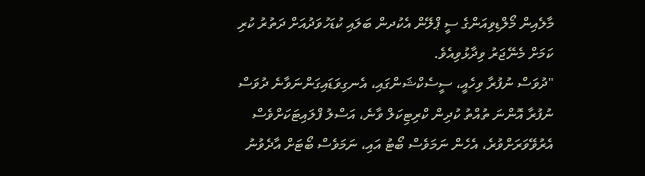މާލެއިން މޯލްޑިވިއަންގެ ސީ ޕްލޭން އެކުދން ބަލައި ކުޑަހުވަދުއަށް ދަތުރު ކުރި ކަމަށް މެނޭޖަރު ވިދާޅުވިއެވެ.
"ދުވަސް ނުފުރާ ވިހެއީ، ސީސެކްޝަންގައި، އެނގިވަޑައިގަންނަވާނެ ދުވަސް ނުފުރާ އޮންނަ ތުއްތު ކުދިން ކްރިޓިކަލް ވާނެ، އަސްލު ފްލައިޓަކަށްވެސް އެރުވޭވަރަށްވުރެ، އެހެން ނަމަވެސް ބޯޓު އައި، ނަމަވެސް ބޯޓަށް އާދެވުނު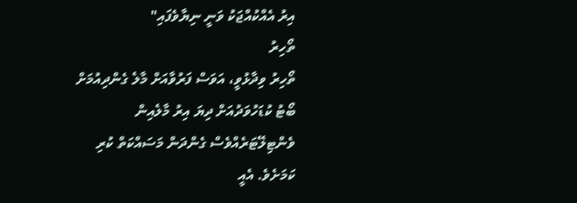އިރު އެއްކުއްޖަކު ވަނީ ނިޔާވެފައި"
ތޯހިރު
ތޯހިރު ވިދާޅުވީ، އަވަސް ފަރުވާއަށް މާލެ ގެންދިއުމަށް ބޯޓު ކުޑަހުވަދުއަށް ދިޔަ އިރު މާލެއިން ވެންޓިލޭޓަރެއްވެސް ގެންދަން މަސައްކަތް ކުރި ކަމަށެވެ. އެއީ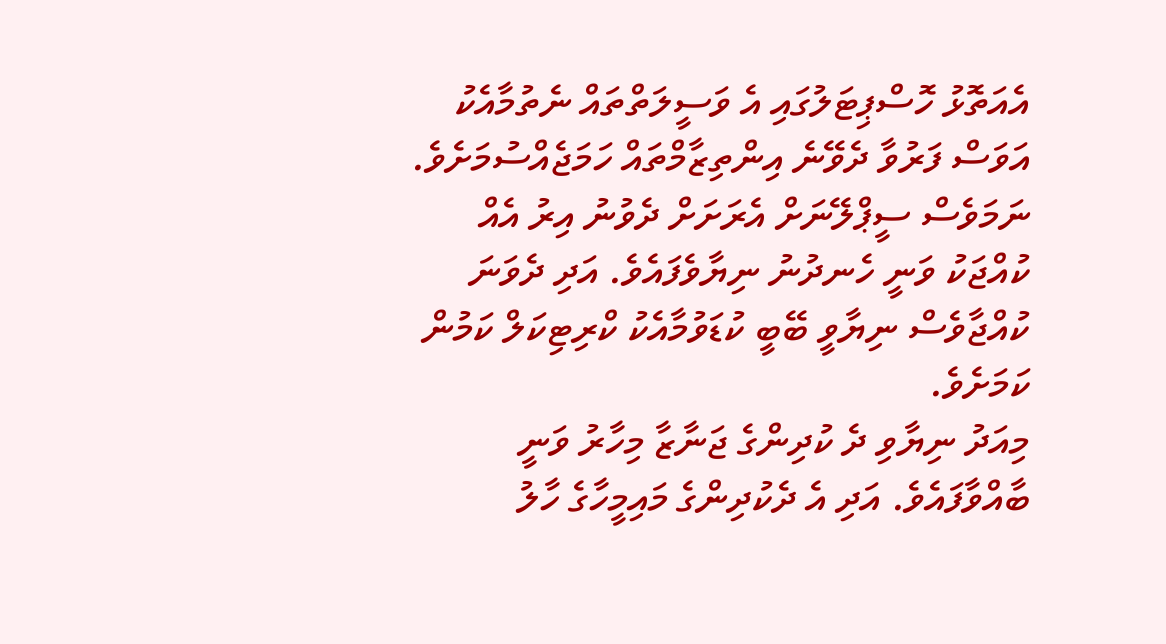އެއަތޮޅު ހޮސްޕިޓަލުގައި އެ ވަސީލަތްތައް ނެތުމާއެކު އަވަސް ފަރުވާ ދެވޭނެ އިންތިޒާމްތައް ހަމަޖެއްސުމަށެވެ. ނަމަވެސް ސީޕްލޭނަށް އެރަށަށް ދެވުނު އިރު އެއް ކުއްޖަކު ވަނީ ހެނދުނު ނިޔާވެފައެވެ. އަދި ދެވަނަ ކުއްޖާވެސް ނިޔާވީ ބޭބީ ކުޑަވުމާއެކު ކްރިޓިކަލް ކަމުން ކަމަށެވެ.
މިއަދު ނިޔާވި ދެ ކުދިންގެ ޖަނާޒާ މިހާރު ވަނީ ބާއްވާފައެވެ. އަދި އެ ދެކުދިންގެ މައިމީހާގެ ހާލު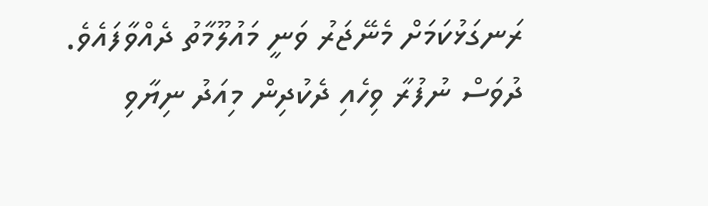ރަނގަޅުކަމަށް މެނޭޖަރު ވަނީ މައުލޫމާތު ދެއްވާފައެވެ.
ދުވަސް ނުފުރާ ވިހެއި ދެކުދިން މިއަދު ނިޔާވި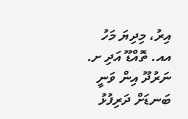އިރު، މިދިޔަ މަހު އއ. ތޮއްޑޫ އަދި ށ. ނަރުދޫ އިން ވަނީ ބަނޑަށް ދަރިފުޅު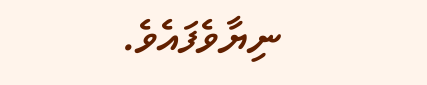ނިޔާވެފައެވެ.